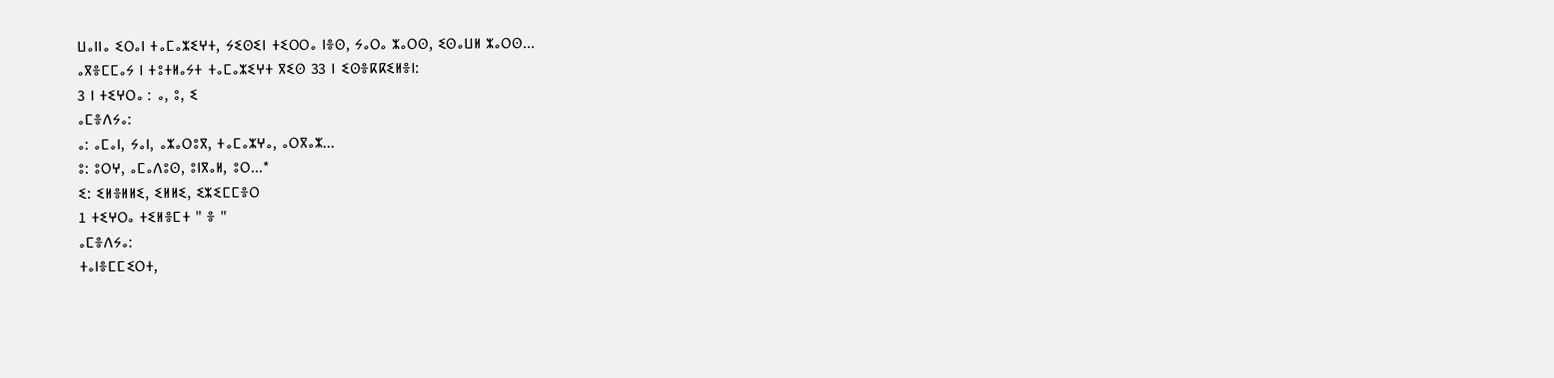ⵡⴰⵏⵏⴰ ⵉⵔⴰⵏ ⵜⴰⵎⴰⵣⵉⵖⵜ, ⵢⵉⵙⵉⵏ ⵜⵉⵔⵔⴰ ⵏⴻⵙ, ⵢⴰⵔⴰ ⵣⴰⵔⵙ, ⵉⵙⴰⵡⵍ ⵣⴰⵔⵙ...
ⴰⴳⴻⵎⵎⴰⵢ ⵏ ⵜⵓⵜⵍⴰⵢⵜ ⵜⴰⵎⴰⵣⵉⵖⵜ ⴳⵉⵙ 33 ⵏ ⵉⵙⴻⴽⴽⵉⵍⴻⵏ:
3 ⵏ ⵜⵉⵖⵔⴰ : ⴰ, ⵓ, ⵉ
ⴰⵎⴻⴷⵢⴰ:
ⴰ: ⴰⵎⴰⵏ, ⵢⴰⵏ, ⴰⵣⴰⵔⵓⴳ, ⵜⴰⵎⴰⵣⵖⴰ, ⴰⵔⴳⴰⵣ...
ⵓ: ⵓⵔⵖ, ⴰⵎⴰⴷⵓⵙ, ⵓⵏⴳⴰⵍ, ⵓⵔ...*
ⵉ: ⵉⵍⴻⵍⵍⵉ, ⵉⵍⵍⵉ, ⵉⵣⵉⵎⵎⴻⵔ
1 ⵜⵉⵖⵔⴰ ⵜⵉⵍⴻⵎⵜ " ⴻ "
ⴰⵎⴻⴷⵢⴰ:
ⵜⴰⵏⴻⵎⵎⵉⵔⵜ,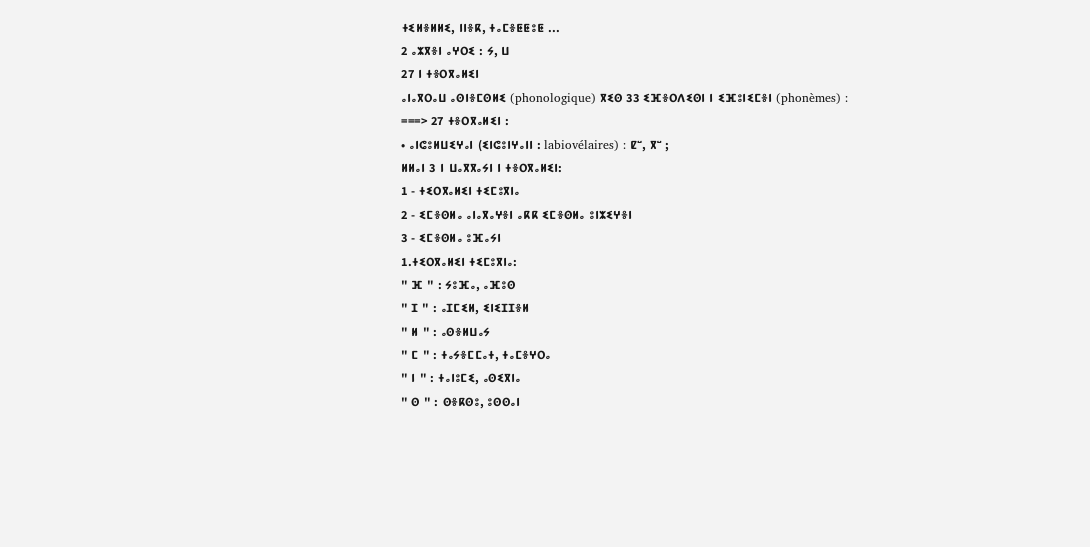ⵜⵉⵍⴻⵍⵍⵉ, ⵏⵏⴻⴽ, ⵜⴰⵎⴻⵟⵟⵓⵟ ...
2 ⴰⵣⴳⴻⵏ ⴰⵖⵔⵉ : ⵢ, ⵡ
27 ⵏ ⵜⴻⵔⴳⴰⵍⵉⵏ
ⴰⵏⴰⴳⵔⴰⵡ ⴰⵙⵏⴻⵎⵙⵍⵉ (phonologique) ⴳⵉⵙ 33 ⵉⴼⴻⵔⴷⵉⵙⵏ ⵏ ⵉⴼⵓⵏⵉⵎⴻⵏ (phonèmes) :
===> 27 ⵜⴻⵔⴳⴰⵍⵉⵏ :
• ⴰⵏⵛⵓⵍⵡⵉⵖⴰⵏ (ⵉⵏⵛⵓⵏⵖⴰⵏⵏ : labiovélaires) : ⵇⵯ, ⴳⵯ ;
ⵍⵍⴰⵏ 3 ⵏ ⵡⴰⴳⴳⴰⵢⵏ ⵏ ⵜⴻⵔⴳⴰⵍⵉⵏ:
1 - ⵜⵉⵔⴳⴰⵍⵉⵏ ⵜⵉⵎⵓⴳⵏⴰ
2 - ⵉⵎⴻⵙⵍⴰ ⴰⵏⴰⴳⴰⵖⴻⵏ ⴰⴽⴽ ⵉⵎⴻⵙⵍⴰ ⵓⵏⵣⵉⵖⴻⵏ
3 - ⵉⵎⴻⵙⵍⴰ ⵓⴼⴰⵢⵏ
1.ⵜⵉⵔⴳⴰⵍⵉⵏ ⵜⵉⵎⵓⴳⵏⴰ:
" ⴼ " : ⵢⵓⴼⴰ, ⴰⴼⵓⵙ
" ⵊ " : ⴰⵊⵎⵉⵍ, ⵉⵏⵉⵊⵊⴻⵍ
" ⵍ " : ⴰⵙⴻⵍⵡⴰⵢ
" ⵎ " : ⵜⴰⵢⴻⵎⵎⴰⵜ, ⵜⴰⵎⴻⵖⵔⴰ
" ⵏ " : ⵜⴰⵏⵓⵎⵉ, ⴰⵙⵉⴳⵏⴰ
" ⵙ " : ⵙⴻⴽⵙⵓ, ⵓⵙⵙⴰⵏ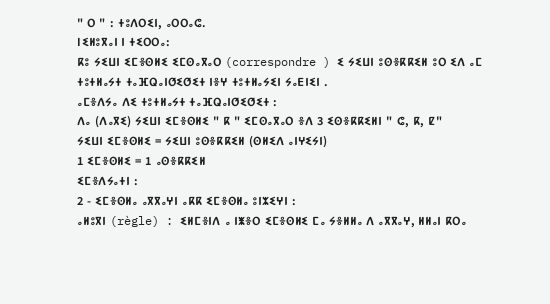" ⵔ " : ⵜⵓⴷⵔⵉⵏ, ⴰⵔⵔⴰⵛ.
Iⵉⵍⵓⴳⴰⵏ ⵏ ⵜⵉⵔⵔⴰ:
ⴽⵓ ⵢⵉⵡⵏ ⵉⵎⴻⵙⵍⵉ ⵉⵎⵙⴰⴳⴰⵔ (correspondre ) ⵉ ⵢⵉⵡⵏ ⵓⵙⴻⴽⴽⵉⵍ ⵓⵔ ⵉⴷ ⴰⵎ ⵜⵓⵜⵍⴰⵢⵜ ⵜⴰⴼⵕⴰⵏⵚⵉⵚⵉⵜ ⵏⴻⵖ ⵜⵓⵜⵍⴰⵢⵉⵏ ⵢⴰⴹⵏⵉⵏ .
ⴰⵎⴻⴷⵢⴰ ⴷⵉ ⵜⵓⵜⵍⴰⵢⵜ ⵜⴰⴼⵕⴰⵏⵚⵉⵚⵉⵜ :
ⴷⴰ (ⴷⴰⴳⵉ) ⵢⵉⵡⵏ ⵉⵎⴻⵙⵍⵉ " ⴽ " ⵉⵎⵙⴰⴳⴰⵔ ⴻⴷ 3 ⵉⵙⴻⴽⴽⵉⵍⵏ " ⵛ, ⴽ, ⵇ"
ⵢⵉⵡⵏ ⵉⵎⴻⵙⵍⵉ = ⵢⵉⵡⵏ ⵓⵙⴻⴽⴽⵉⵍ (ⵙⵍⵉⴷ ⴰⵏⵖⵉⵢⵏ)
1 ⵉⵎⴻⵙⵍⵉ = 1 ⴰⵙⴻⴽⴽⵉⵍ
ⵉⵎⴻⴷⵢⴰⵜⵏ :
2 - ⵉⵎⴻⵙⵍⴰ ⴰⴳⴳⴰⵖⵏ ⴰⴽⴽ ⵉⵎⴻⵙⵍⴰ ⵓⵏⵣⵉⵖⵏ :
ⴰⵍⵓⴳⵏ (règle) : ⵉⵍⵎⴻⵏⴷ ⴰ ⵏⵥⴻⵔ ⵉⵎⴻⵙⵍⵉ ⵎⴰ ⵢⴻⵍⵍⴰ ⴷ ⴰⴳⴳⴰⵖ, ⵍⵍⴰⵏ ⴽⵔⴰ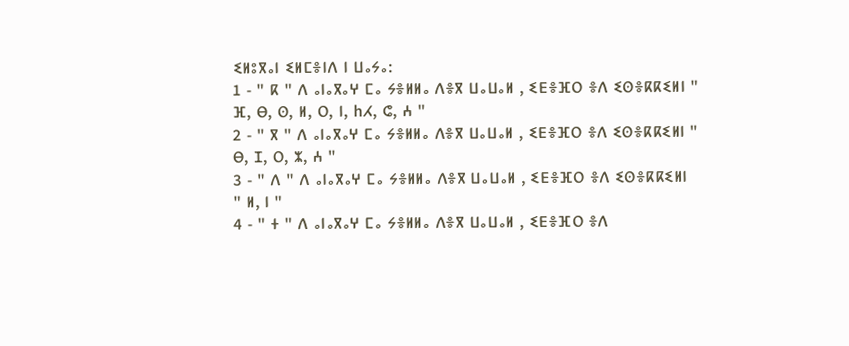ⵉⵍⵓⴳⴰⵏ ⵉⵍⵎⴻⵏⴷ ⵏ ⵡⴰⵢⴰ:
1 - " ⴽ " ⴷ ⴰⵏⴰⴳⴰⵖ ⵎⴰ ⵢⴻⵍⵍⴰ ⴷⴻⴳ ⵡⴰⵡⴰⵍ , ⵉⴹⴻⴼⵔ ⴻⴷ ⵉⵙⴻⴽⴽⵉⵍⵏ " ⴼ, ⴱ, ⵙ, ⵍ, ⵔ, ⵏ, hⵃ, ⵛ, ⵄ "
2 - " ⴳ " ⴷ ⴰⵏⴰⴳⴰⵖ ⵎⴰ ⵢⴻⵍⵍⴰ ⴷⴻⴳ ⵡⴰⵡⴰⵍ , ⵉⴹⴻⴼⵔ ⴻⴷ ⵉⵙⴻⴽⴽⵉⵍⵏ " ⴱ, ⵊ, ⵔ, ⵣ, ⵄ "
3 - " ⴷ " ⴷ ⴰⵏⴰⴳⴰⵖ ⵎⴰ ⵢⴻⵍⵍⴰ ⴷⴻⴳ ⵡⴰⵡⴰⵍ , ⵉⴹⴻⴼⵔ ⴻⴷ ⵉⵙⴻⴽⴽⵉⵍⵏ " ⵍ, ⵏ "
4 - " ⵜ " ⴷ ⴰⵏⴰⴳⴰⵖ ⵎⴰ ⵢⴻⵍⵍⴰ ⴷⴻⴳ ⵡⴰⵡⴰⵍ , ⵉⴹⴻⴼⵔ ⴻⴷ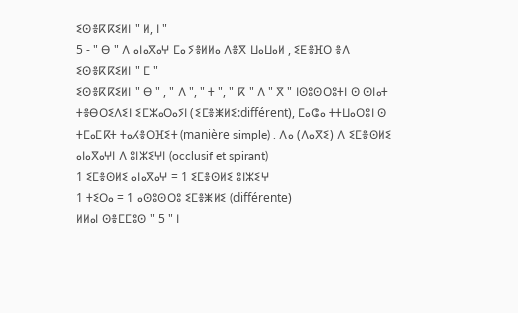ⵉⵙⴻⴽⴽⵉⵍⵏ " ⵍ, ⵏ "
5 - " ⴱ " ⴷ ⴰⵏⴰⴳⴰⵖ ⵎⴰ ⵢⴻⵍⵍⴰ ⴷⴻⴳ ⵡⴰⵡⴰⵍ , ⵉⴹⴻⴼⵔ ⴻⴷ ⵉⵙⴻⴽⴽⵉⵍⵏ " ⵎ "
ⵉⵙⴻⴽⴽⵉⵍⵏ " ⴱ " , " ⴷ ", " ⵜ ", " ⴽ " ⴷ " ⴳ " ⵏⵙⵓⵙⵔⵓⵜⵏ ⵙ ⵙⵏⴰⵜ ⵜⴻⴱⵔⵉⴷⵉⵏ ⵉⵎⵣⴰⵔⴰⵢⵏ (ⵉⵎⴻⵥⵍⵉ:différent), ⵎⴰⵛⴰ ⵜⵜⵡⴰⵔⵓⵏ ⵙ ⵜⵎⴰⵎⴽⵜ ⵜⴰⵃⴻⵔⴼⵉⵜ (manière simple) . ⴷⴰ (ⴷⴰⴳⵉ) ⴷ ⵉⵎⴻⵙⵍⵉ ⴰⵏⴰⴳⴰⵖⵏ ⴷ ⵓⵏⵣⵉⵖⵏ (occlusif et spirant)
1 ⵉⵎⴻⵙⵍⵉ ⴰⵏⴰⴳⴰⵖ = 1 ⵉⵎⴻⵙⵍⵉ ⵓⵏⵣⵉⵖ
1 ⵜⵉⵔⴰ = 1 ⴰⵙⵓⵙⵔⵓ ⵉⵎⴻⵥⵍⵉ (différente)
ⵍⵍⴰⵏ ⵙⴻⵎⵎⵓⵙ " 5 " ⵏ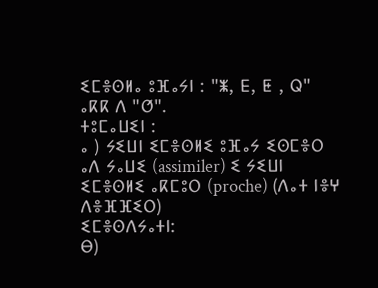ⵉⵎⴻⵙⵍⴰ ⵓⴼⴰⵢⵏ : "ⵥ, ⴹ, ⵟ , ⵕ" ⴰⴽⴽ ⴷ "ⵚ".
ⵜⵓⵎⴰⵡⵉⵏ :
ⴰ ) ⵢⵉⵡⵏ ⵉⵎⴻⵙⵍⵉ ⵓⴼⴰⵢ ⵉⵙⵎⴻⵔ ⴰⴷ ⵢⴰⵡⵉ (assimiler) ⵉ ⵢⵉⵡⵏ ⵉⵎⴻⵙⵍⵉ ⴰⴽⵎⵓⵔ (proche) (ⴷⴰⵜ ⵏⴻⵖ ⴷⴻⴼⴼⵉⵔ)
ⵉⵎⴻⵙⴷⵢⴰⵜⵏ:
ⴱ)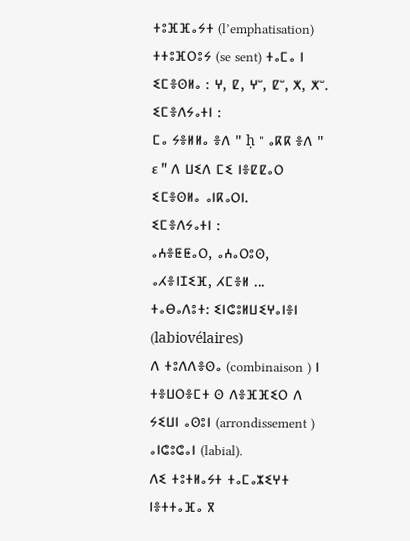ⵜⵓⴼⴼⴰⵢⵜ (l’emphatisation) ⵜⵜⵓⴼⵔⵓⵢ (se sent) ⵜⴰⵎⴰ ⵏ ⵉⵎⴻⵙⵍⴰ : ⵖ, ⵇ, ⵖⵯ, ⵇⵯ, ⵅ, ⵅⵯ.
ⵉⵎⴻⴷⵢⴰⵜⵏ :
ⵎⴰ ⵢⴻⵍⵍⴰ ⴻⴷ " ḥ " ⴰⴽⴽ ⴻⴷ " ε " ⴷ ⵡⵉⴷ ⵎⵉ ⵏⴻⵇⵇⴰⵔ ⵉⵎⴻⵙⵍⴰ ⴰⵏⴽⴰⵔⵏ.
ⵉⵎⴻⴷⵢⴰⵜⵏ :
ⴰⵄⴻⵟⵟⴰⵔ, ⴰⵄⴰⵔⵓⵙ, ⴰⵃⴻⵏⵊⵉⴼ, ⵃⵎⴻⵍ ...
ⵜⴰⴱⴰⴷⵓⵜ: ⵉⵏⵛⵓⵍⵡⵉⵖⴰⵏⴻⵏ (labiovélaires)
ⴷ ⵜⵓⴷⴷⴻⵙⴰ (combinaison ) ⵏ ⵜⴻⵡⵔⴻⵎⵜ ⵙ ⴷⴻⴼⴼⵉⵔ ⴷ ⵢⵉⵡⵏ ⴰⵙⵓⵏ (arrondissement ) ⴰⵏⵛⵓⵛⴰⵏ (labial).
ⴷⵉ ⵜⵓⵜⵍⴰⵢⵜ ⵜⴰⵎⴰⵣⵉⵖⵜ ⵏⴻⵜⵜⴰⴼⴰ ⴳ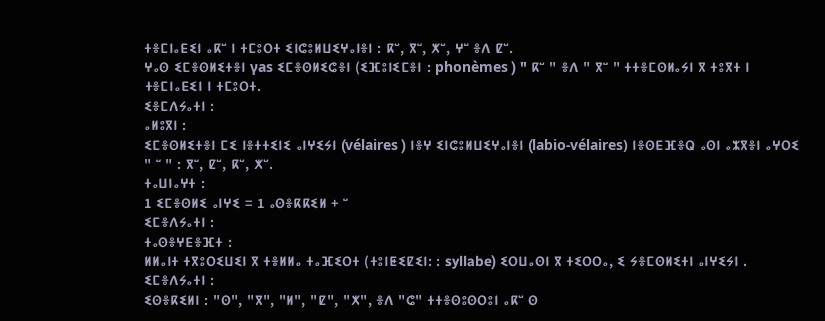ⵜⴻⵎⵏⴰⴹⵉⵏ ⴰⴽⵯ ⵏ ⵜⵎⵓⵔⵜ ⵉⵏⵛⵓⵍⵡⵉⵖⴰⵏⴻⵏ : ⴽⵯ, ⴳⵯ, ⵅⵯ, ⵖⵯ ⴻⴷ ⵇⵯ.
ⵖⴰⵙ ⵉⵎⴻⵙⵍⵉⵜⴻⵏ γas ⵉⵎⴻⵙⵍⵉⵛⴻⵏ (ⵉⴼⵓⵏⵉⵎⴻⵏ : phonèmes ) " ⴽⵯ " ⴻⴷ " ⴳⵯ " ⵜⵜⴻⵎⵙⵍⴰⵢⵏ ⴳ ⵜⵓⴳⵜ ⵏ ⵜⴻⵎⵏⴰⴹⵉⵏ ⵏ ⵜⵎⵓⵔⵜ.
ⵉⴻⵎⴷⵢⴰⵜⵏ :
ⴰⵍⵓⴳⵏ :
ⵉⵎⴻⵙⵍⵉⵜⴻⵏ ⵎⵉ ⵏⴻⵜⵜⵉⵏⵉ ⴰⵏⵖⵉⵢⵏ (vélaires ) ⵏⴻⵖ ⵉⵏⵛⵓⵍⵡⵉⵖⴰⵏⴻⵏ (labio-vélaires) ⵏⴻⵙⴹⴼⴻⵕ ⴰⵙⵏ ⴰⵣⴳⴻⵏ ⴰⵖⵔⵉ " ⵯ " : ⴳⵯ, ⵇⵯ, ⴽⵯ, ⵅⵯ.
ⵜⴰⵡⵏⴰⵖⵜ :
1 ⵉⵎⴻⵙⵍⵉ ⴰⵏⵖⵉ = 1 ⴰⵙⴻⴽⴽⵉⵍ + ⵯ
ⵉⵎⴻⴷⵢⴰⵜⵏ :
ⵜⴰⵙⴻⵖⴹⴻⴼⵜ :
ⵍⵍⴰⵏⵜ ⵜⴳⵓⵔⵉⵡⵉⵏ ⴳ ⵜⴻⵍⵍⴰ ⵜⴰⴼⵉⵔⵜ (ⵜⵓⵏⵟⵉⵇⵉⵏ: : syllabe) ⵉⵔⵡⴰⵙⵏ ⴳ ⵜⵉⵔⵔⴰ, ⵉ ⵢⴻⵎⵙⵍⵉⵜⵏ ⴰⵏⵖⵉⵢⵏ .
ⵉⵎⴻⴷⵢⴰⵜⵏ :
ⵉⵙⴻⴽⵉⵍⵏ : "ⵙ", "ⴳ", "ⵍ", "ⵇ", "ⵅ", ⴻⴷ "ⵛ" ⵜⵜⴻⵙⵓⵙⵔⵓⵏ ⴰⴽⵯ ⵙ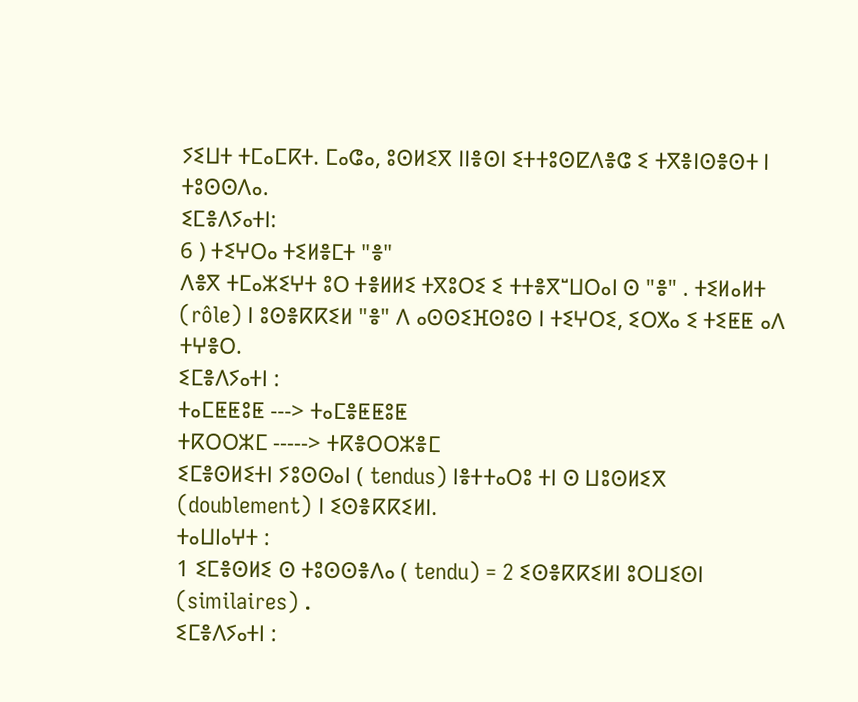ⵢⵉⵡⵜ ⵜⵎⴰⵎⴽⵜ. ⵎⴰⵛⴰ, ⵓⵙⵍⵉⴳ ⵏⵏⴻⵙⵏ ⵉⵜⵜⵓⵙⵇⴷⴻⵛ ⵉ ⵜⴳⴻⵏⵙⴻⵙⵜ ⵏ ⵜⵓⵙⵙⴷⴰ.
ⵉⵎⴻⴷⵢⴰⵜⵏ:
6 ) ⵜⵉⵖⵔⴰ ⵜⵉⵍⴻⵎⵜ "ⴻ"
ⴷⴻⴳ ⵜⵎⴰⵣⵉⵖⵜ ⵓⵔ ⵜⴻⵍⵍⵉ ⵜⴳⵓⵔⵉ ⵉ ⵜⵜⴻⴳⵯⵡⵔⴰⵏ ⵙ "ⴻ" . ⵜⵉⵍⴰⵍⵜ (rôle) ⵏ ⵓⵙⴻⴽⴽⵉⵍ "ⴻ" ⴷ ⴰⵙⵙⵉⴼⵙⵓⵙ ⵏ ⵜⵉⵖⵔⵉ, ⵉⵔⵅⴰ ⵉ ⵜⵉⵟⵟ ⴰⴷ ⵜⵖⴻⵔ.
ⵉⵎⴻⴷⵢⴰⵜⵏ :
ⵜⴰⵎⵟⵟⵓⵟ ---> ⵜⴰⵎⴻⵟⵟⵓⵟ
ⵜⴽⵔⵔⵣⵎ -----> ⵜⴽⴻⵔⵔⵣⴻⵎ
ⵉⵎⴻⵙⵍⵉⵜⵏ ⵢⵓⵙⵙⴰⵏ ( tendus) ⵏⴻⵜⵜⴰⵔⵓ ⵜⵏ ⵙ ⵡⵓⵙⵍⵉⴳ (doublement) ⵏ ⵉⵙⴻⴽⴽⵉⵍⵏ.
ⵜⴰⵡⵏⴰⵖⵜ :
1 ⵉⵎⴻⵙⵍⵉ ⵙ ⵜⵓⵙⵙⴻⴷⴰ ( tendu) = 2 ⵉⵙⴻⴽⴽⵉⵍⵏ ⵓⵔⵡⵉⵙⵏ (similaires) .
ⵉⵎⴻⴷⵢⴰⵜⵏ :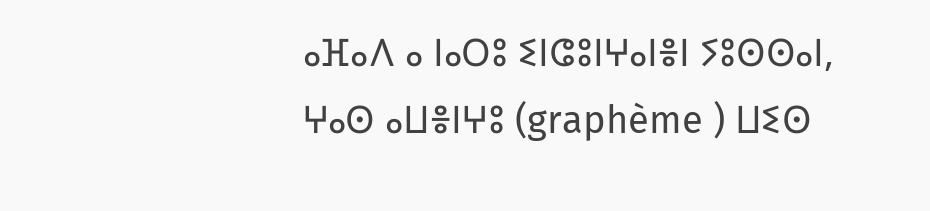ⴰⴼⴰⴷ ⴰ ⵏⴰⵔⵓ ⵉⵏⵛⵓⵏⵖⴰⵏⴻⵏ ⵢⵓⵙⵙⴰⵏ, ⵖⴰⵙ ⴰⵡⴻⵏⵖⵓ (graphème ) ⵡⵉⵙ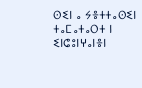ⵙⵉⵏ ⴰ ⵢⴻⵜⵜⴰⵙⵉⵏ ⵜⴰⵎⴰⵜⴰⵔⵜ ⵏ ⵉⵏⵛⵓⵏⵖⴰⵏⴻⵏ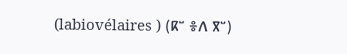(labiovélaires ) (ⴽⵯ ⴻⴷ ⴳⵯ)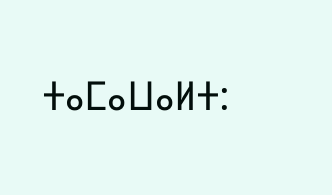ⵜⴰⵎⴰⵡⴰⵍⵜ: